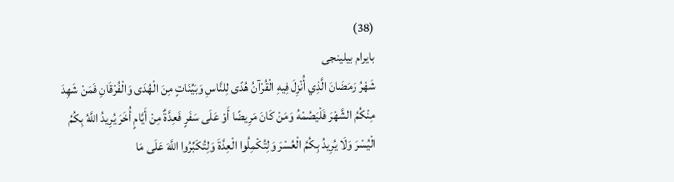(38)
بایرام بیلینجی
شَهْرُ رَمَضَانَ الَّذِي أُنْزِلَ فِيهِ الْقُرْآنُ هُدًى لِلنَّاسِ وَبَيِّنَاتٍ مِنَ الْهُدَى وَالْفُرْقَانِ فَمَنْ شَهِدَ مِنْكُمُ الشَّهْرَ فَلْيَصُمْهُ وَمَنْ كَانَ مَرِيضًا أَوْ عَلَى سَفَرٍ فَعِدَّةٌ مِنْ أَيَّامٍ أُخَرَ يُرِيدُ اللَّهُ بِكُمُ الْيُسْرَ وَلَا يُرِيدُ بِكُمُ الْعُسْرَ وَلِتُكْمِلُوا الْعِدَّةَ وَلِتُكَبِّرُوا اللَّهَ عَلَى مَا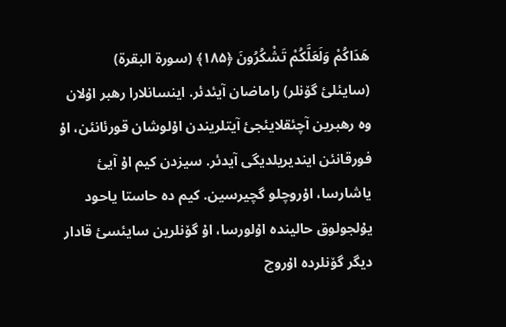هَدَاكُمْ وَلَعَلَّكُمْ تَشْكُرُونَ ﴿۱۸۵﴾ (سورة البقرة)
(سایئلئ گۆنلر) راماضان آیئدئر. اینسانلارا رهبر اۇلان وە رهبرین آچئقلایئجئ آیتلریندن اۇلوشان قورئانئن، اۇ فورقانئن ایندیریلدیگی آیدئر. سیزدن کیم اۇ آیئ یاشارسا، اۇروچلو گچیرسین. کیم دە حاستا یاحود یۇلجولوق حالیندە اۇلورسا، اۇ گۆنلرین سایئسئ قادار دیگر گۆنلردە اۇروچ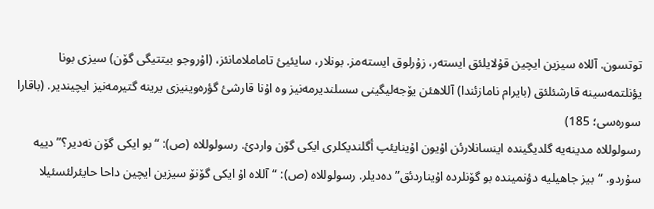توتسون. آللاە سیزین ایچین قۇلایلئق ایستەر، زۇرلوق ایستەمز. بونلار، سایئیئ تاماملامانئز، (اۇروجو بیتتیگی گۆن) سیزی بونا یؤنلتمەسینە قارشئلئق (بایرام نامازئندا) آللاهئن یۆجەلیگینی سسلندیرمەنیز وە اۇنا قارشئ گؤرەوینیزی یرینە گتیرمەنیز ایچیندیر. (باقارا سورەسی؛ 185)
رسولوللاە مدینەیە گلدیگیندە اینسانلارئن اۇیون اۇینایئپ أگلندیکلری ایکی گۆن واردئ. رسولوللاە (ص): “بو ایکی گۆن نەدیر؟” دییە سۇردو. “بیز جاهیلیە دؤنمیندە بو گۆنلردە اۇیناردئق” دەدیلر. رسولوللاە (ص): “آللاە اۇ ایکی گۆنۆ سیزین ایچین داحا حایئرلئسئیلا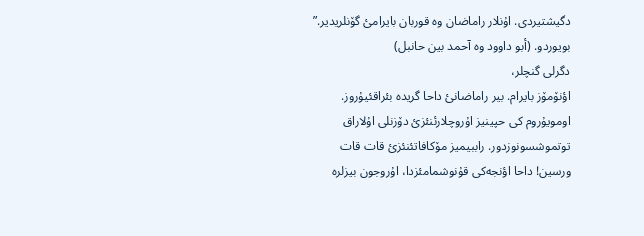دگیشتیردی. اۇنلار راماضان وە قوربان بایرامئ گۆنلریدیر.” بویوردو. (أبو داوود وە آحمد بین حانبل)
دگرلی گنچلر،
اؤنۆمۆز بایرام. بیر راماضانئ داحا گریدە بئراقئیۇروز. اومویۇروم کی حپینیز اۇروچلارئنئزئ دۆزنلی اۇلاراق توتموشسونوزدور. راببیمیز مۆکافاتئنئزئ قات قات ورسین! داحا اؤنجەکی قۇنوشمامئزدا، اۇروجون بیزلرە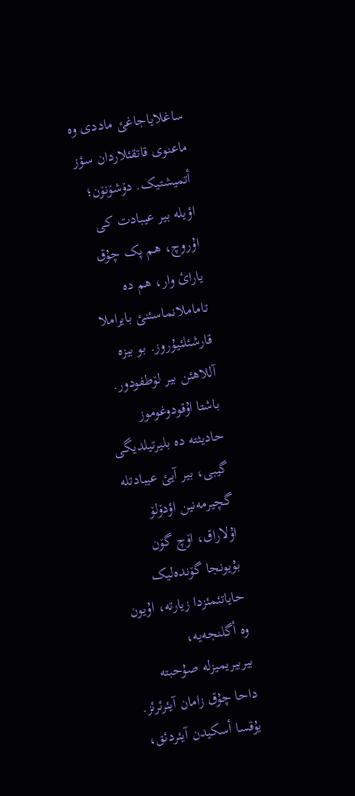ساغلایاجاغئ ماددی وە ماعنوی قاتقئلاردان سؤز أتمیشتیک. دۆشۆنۆن؛ اؤیلە بیر عیبادت کی اۇروچ، هم پک چۇق یارائ وار، هم دە تاماملانماسئنئ بایراملا قارشئلئیۇروز. بو بیزە آللاهئن بیر لۆطفودور. باشتا اۇقودوغوموز حادیثتە دە بلیرتیلدیگی گیبی، بیر آیئ عیبادتلە گچیرمەنین اؤدۆلۆ اۇلاراق، اۆچ گۆن بۇیونجا گۆندەلیک حایاتئمئزدا زیارتە، اۇیون وە أگلنجەیە، بیربیریمیزلە صۇحبتە داحا چۇق زامان آیئرئرئز. یۇقسا أسکیدن آیئردئق،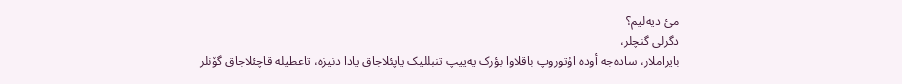مئ دیەلیم؟
دگرلی گنچلر،
بایراملار، سادەجە أودە اۇتوروپ باقلاوا بؤرک یەییپ تنبللیک یاپئلاجاق یادا دنیزە، تاعطیلە قاچئلاجاق گۆنلر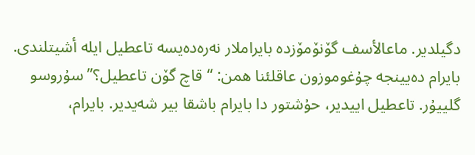دگیلدیر. ماعالأسف گۆنۆمۆزدە بایراملار نەرەدەیسە تاعطیل ایلە أشیتلندی. بایرام دەیینجە چۇغوموزون عاقلئنا همن: “قاچ گۆن تاعطیل؟” سۇروسو گلییۇر. تاعطیل اییدیر، حۇشتور دا بایرام باشقا بیر شەیدیر. بایرام،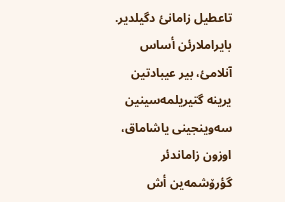تاعطیل زامانئ دگیلدیر. بایراملارئن أساس آنلامئ، بیر عیبادتین یرینە گتیریلمەسینین سەوینجینی یاشاماق، اوزون زاماندئر گؤرۆشمەین أش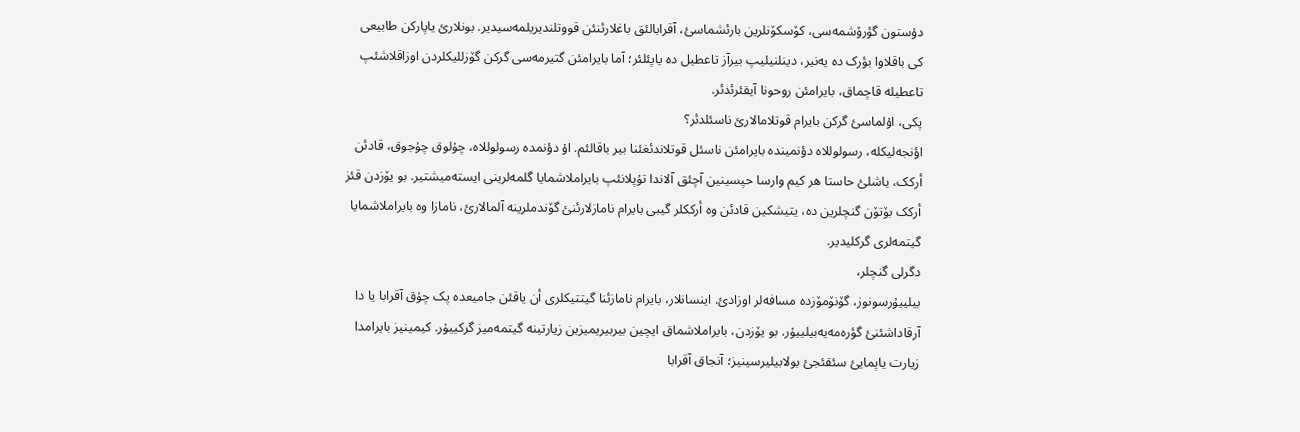دۇستون گؤرۆشمەسی، کۆسکۆنلرین بارئشماسئ، آقرابالئق باغلارئنئن قووتلندیریلمەسیدیر. بونلارئ یاپارکن طابیعی کی باقلاوا بؤرک دە یەنیر، دینلنیلیپ بیرآز تاعطیل دە یاپئلئر؛ آما بایرامئن گتیرمەسی گرکن گۆزللیکلردن اوزاقلاشئپ تاعطیلە قاچماق، بایرامئن روحونا آیقئرئدئر.
پکی، اۇلماسئ گرکن بایرام قوتلامالارئ ناسئلدئر؟
اؤنجەلیکلە، رسولوللاە دؤنمیندە بایرامئن ناسئل قوتلاندئغئنا بیر باقالئم. اۇ دؤنمدە رسولوللاە، چۇلوق چۇجوق، قادئن أرکک، یاشلئ حاستا هر کیم وارسا حپسینین آچئق آلاندا تۇپلانئپ بایراملاشمایا گلمەلرینی ایستەمیشتیر. بو یۆزدن قئز أرکک بۆتۆن گنچلرین دە، یتیشکین قادئن وە أرککلر گیبی بایرام نامازلارئنئ گۆندملرینە آلمالارئ، نامازا وە بایراملاشمایا گیتمەلری گرکلیدیر.
دگرلی گنچلر،
بیلییۇرسونوز، گۆنۆمۆزدە مسافەلر اوزادئ. اینسانلار، بایرام نامازئنا گیتتیکلری أن یاقئن جامیعدە پک چۇق آقرابا یا دا آرقاداشئنئ گؤرەمەیەبیلییۇر. بو یۆزدن، بایراملاشماق ایچین بیربیریمیزین زیارتینە گیتمەمیز گرکییۇر. کیمینیز بایرامدا زیارت یاپمایئ سئقئجئ بولابیلیرسینیز؛ آنجاق آقرابا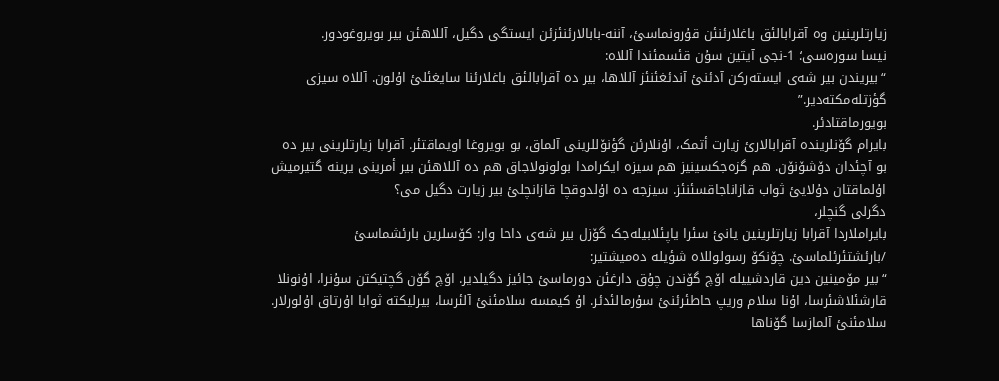زیارتلرینین وە آقرابالئق باغلارئنئن قۇرونماسئ، آننە-بابالارئنئزئن ایستگی دگیل، آللاهئن بیر بویروغودور.
نیسا سورەسی؛ 1-نجی آیتین سۇن قئسمئندا آللاە:
“بیریندن بیر شەی ایستەرکن آدئنئ آندئغئنئز آللاها، بیر دە آقرابالئق باغلارئنا سایغئلئ اۇلون. آللاە سیزی گؤزتلەمکتەدیر.”
بویورماقتادئر.
بایرام گۆنلریندە آقرابالارئ زیارت أتمک، اۇنلارئن گؤنۆللرینی آلماق، بو بویروغا اویماقتئر. آقرابا زیارتلرینی بیر دە بو آچئدان دۆشۆنۆن. هم گزەجکسینیز هم سیزە ایکرامدا بولونولاجاق هم دە آللاهئن بیر أمرینی یرینە گتیرمیش اۇلماقتان دۇلایئ ثواب قازاناجاقسئنئز. سیزجە دە اۇلدوقچا قازانچلئ بیر زیارت دگیل می؟
دگرلی گنچلر،
بایراملاردا آقرابا زیارتلرینین یانئ سئرا یاپئلابیلەجک گۆزل بیر شەی داحا وار: کۆسلرین بارئشماسئ /بارئشتئرئلماسئ. چۆنکۆ رسولوللاە شؤیلە دەمیشتیر:
“بیر مۆمینین دین قاردشییلە اۆچ گۆندن چۇق دارغئن دورماسئ جائیز دگیلدیر. اۆچ گۆن گچتیکتن سۇنرا، اۇنونلا قارشئلاشئرسا، اۇنا سلام وریپ حاطئرئنئ سۇرمالئدئر. اۇ کیمسە سلامئنئ آلئرسا، بیرلیکتە ثوابا اۇرتاق اۇلورلار. سلامئنئ آلمازسا گۆناها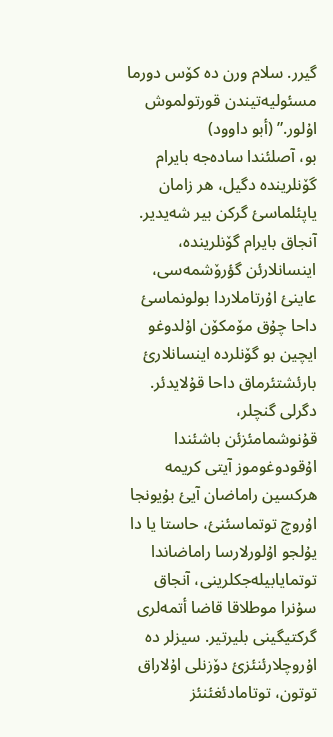گیرر. سلام ورن دە کۆس دورما مسئولیەتیندن قورتولموش اۇلور.” (أبو داوود)
بو، آصلئندا سادەجە بایرام گۆنلریندە دگیل، هر زامان یاپئلماسئ گرکن بیر شەیدیر. آنجاق بایرام گۆنلریندە، اینسانلارئن گؤرۆشمەسی، عاینئ اۇرتاملاردا بولونماسئ داحا چۇق مۆمکۆن اۇلدوغو ایچین بو گۆنلردە اینسانلارئ بارئشتئرماق داحا قۇلایدئر.
دگرلی گنچلر،
قۇنوشمامئزئن باشئندا اۇقودوغوموز آیتی کریمە هرکسین راماضان آیئ بۇیونجا اۇروچ توتماسئنئ، حاستا یا دا یۇلجو اۇلورلارسا راماضاندا توتمایابیلەجکلرینی، آنجاق سۇنرا موطلاقا قاضا أتمەلری گرکتیگینی بلیرتیر. سیزلر دە اۇروچلارئنئزئ دۆزنلی اۇلاراق توتون، توتامادئغئنئز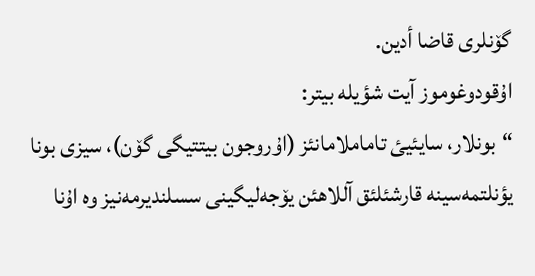گۆنلری قاضا أدین.
اۇقودوغوموز آیت شؤیلە بیتر:
“بونلار، سایئیئ تاماملامانئز (اۇروجون بیتتیگی گۆن)، سیزی بونا یؤنلتمەسینە قارشئلئق آللاهئن یۆجەلیگینی سسلندیرمەنیز وە اۇنا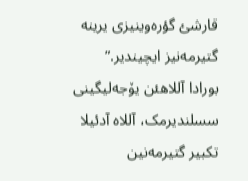قارشئ گؤرەوینیزی یرینە گتیرمەنیز ایچیندیر.”
بورادا آللاهئن یۆجەلیگینی سسلندیرمک، آللاە آدئیلا تکبیر گتیرمەنین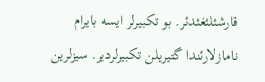قارشئلئغئدئر. بو تکبیرلر ایسە بایرام نامازلارئندا گتیریلن تکبیرلردیر. سیزلرین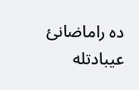دە راماضانئ عیبادتلە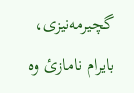گچیرمەنیزی، بایرام نامازئ وە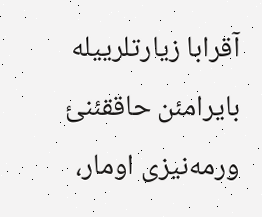آقرابا زیارتلرییلە بایرامئن حاققئنئ ورمەنیزی اومار،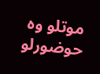موتلو وە حوضورلو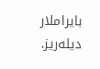بایراملار دیلەریز.